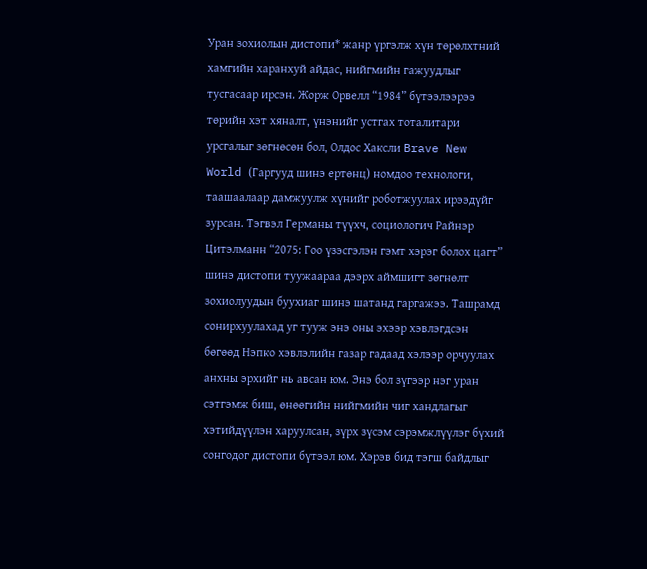Уран зохиолын дистопи* жанр үргэлж хүн төрөлхтний хамгийн харанхуй айдас, нийгмийн гажуудлыг тусгасаар ирсэн. Жорж Орвелл “1984” бүтээлээрээ төрийн хэт хяналт, үнэнийг устгах тоталитари урсгалыг зөгнөсөн бол, Олдос Хаксли Brave New World (Гаргууд шинэ ертөнц) номдоо технологи, таашаалаар дамжуулж хүнийг роботжуулах ирээдүйг зурсан. Тэгвэл Германы түүхч, социологич Райнэр Цитэлманн “2075: Гоо үзэсгэлэн гэмт хэрэг болох цагт” шинэ дистопи туужаараа дээрх аймшигт зөгнөлт зохиолуудын буухиаг шинэ шатанд гаргажээ. Ташрамд сонирхуулахад уг тууж энэ оны эхээр хэвлэгдсэн бөгөөд Нэпко хэвлэлийн газар гадаад хэлээр орчуулах анхны эрхийг нь авсан юм. Энэ бол зүгээр нэг уран сэтгэмж биш, өнөөгийн нийгмийн чиг хандлагыг хэтийдүүлэн харуулсан, зүрх зүсэм сэрэмжлүүлэг бүхий сонгодог дистопи бүтээл юм. Хэрэв бид тэгш байдлыг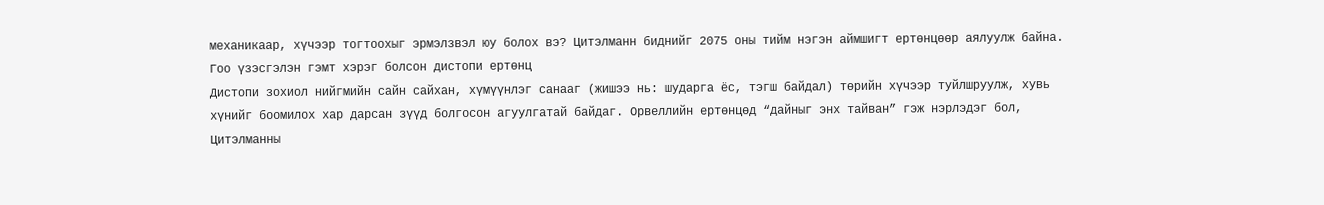механикаар, хүчээр тогтоохыг эрмэлзвэл юу болох вэ? Цитэлманн биднийг 2075 оны тийм нэгэн аймшигт ертөнцөөр аялуулж байна.
Гоо үзэсгэлэн гэмт хэрэг болсон дистопи ертөнц
Дистопи зохиол нийгмийн сайн сайхан, хүмүүнлэг санааг (жишээ нь: шударга ёс, тэгш байдал) төрийн хүчээр туйлшруулж, хувь хүнийг боомилох хар дарсан зүүд болгосон агуулгатай байдаг. Орвеллийн ертөнцөд “дайныг энх тайван” гэж нэрлэдэг бол, Цитэлманны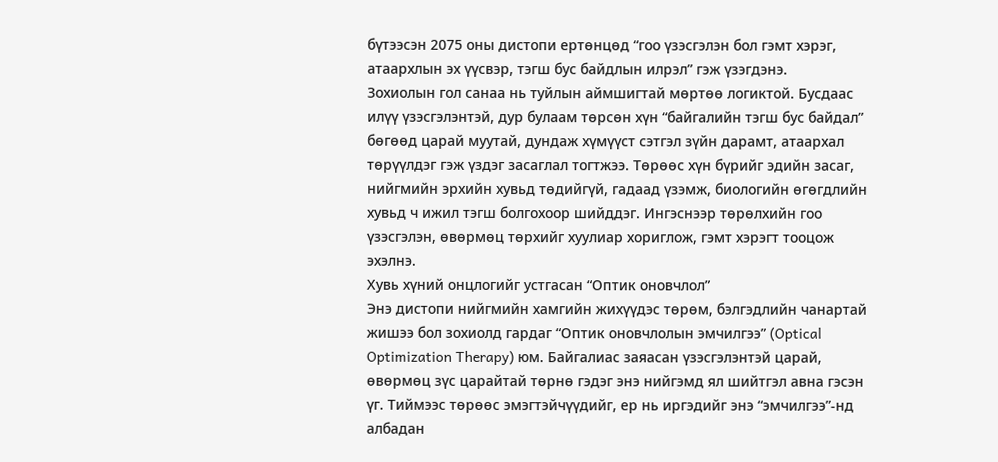бүтээсэн 2075 оны дистопи ертөнцөд “гоо үзэсгэлэн бол гэмт хэрэг, атаархлын эх үүсвэр, тэгш бус байдлын илрэл” гэж үзэгдэнэ.
Зохиолын гол санаа нь туйлын аймшигтай мөртөө логиктой. Бусдаас илүү үзэсгэлэнтэй, дур булаам төрсөн хүн “байгалийн тэгш бус байдал” бөгөөд царай муутай, дундаж хүмүүст сэтгэл зүйн дарамт, атаархал төрүүлдэг гэж үздэг засаглал тогтжээ. Төрөөс хүн бүрийг эдийн засаг, нийгмийн эрхийн хувьд төдийгүй, гадаад үзэмж, биологийн өгөгдлийн хувьд ч ижил тэгш болгохоор шийддэг. Ингэснээр төрөлхийн гоо үзэсгэлэн, өвөрмөц төрхийг хуулиар хориглож, гэмт хэрэгт тооцож эхэлнэ.
Хувь хүний онцлогийг устгасан “Оптик оновчлол”
Энэ дистопи нийгмийн хамгийн жихүүдэс төрөм, бэлгэдлийн чанартай жишээ бол зохиолд гардаг “Оптик оновчлолын эмчилгээ” (Optical Optimization Therapy) юм. Байгалиас заяасан үзэсгэлэнтэй царай, өвөрмөц зүс царайтай төрнө гэдэг энэ нийгэмд ял шийтгэл авна гэсэн үг. Тиймээс төрөөс эмэгтэйчүүдийг, ер нь иргэдийг энэ “эмчилгээ”-нд албадан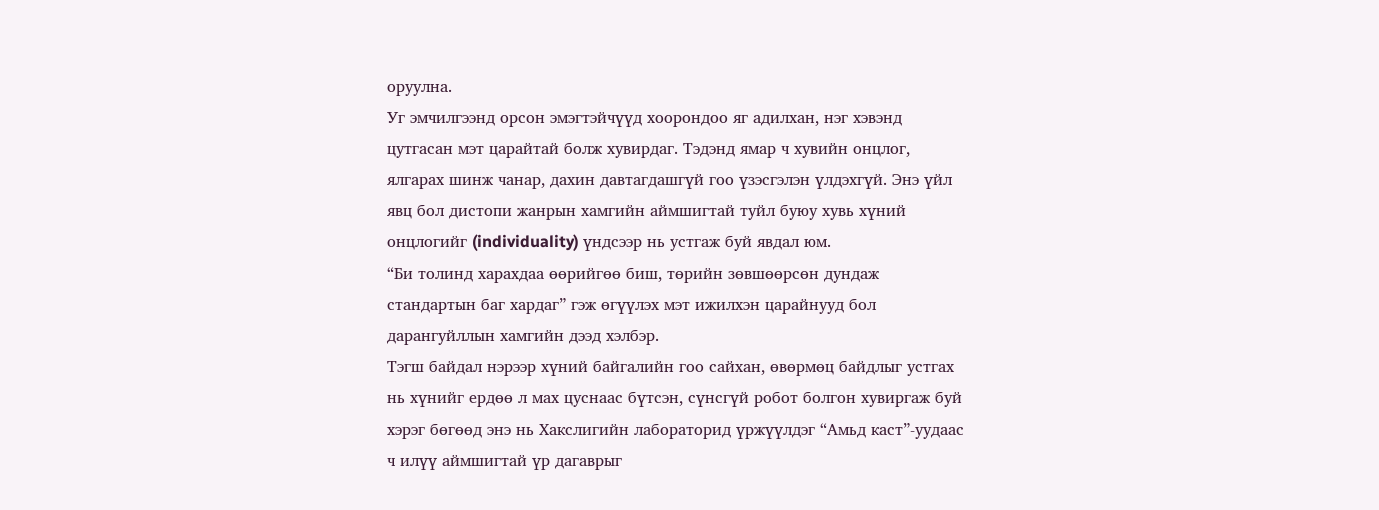оруулна.
Уг эмчилгээнд орсон эмэгтэйчүүд хоорондоо яг адилхан, нэг хэвэнд цутгасан мэт царайтай болж хувирдаг. Тэдэнд ямар ч хувийн онцлог, ялгарах шинж чанар, дахин давтагдашгүй гоо үзэсгэлэн үлдэхгүй. Энэ үйл явц бол дистопи жанрын хамгийн аймшигтай туйл буюу хувь хүний онцлогийг (individuality) үндсээр нь устгаж буй явдал юм.
“Би толинд харахдаа өөрийгөө биш, төрийн зөвшөөрсөн дундаж стандартын баг хардаг” гэж өгүүлэх мэт ижилхэн царайнууд бол дарангуйллын хамгийн дээд хэлбэр.
Тэгш байдал нэрээр хүний байгалийн гоо сайхан, өвөрмөц байдлыг устгах нь хүнийг ердөө л мах цуснаас бүтсэн, сүнсгүй робот болгон хувиргаж буй хэрэг бөгөөд энэ нь Хакслигийн лабораторид үржүүлдэг “Амьд каст”-уудаас ч илүү аймшигтай үр дагаврыг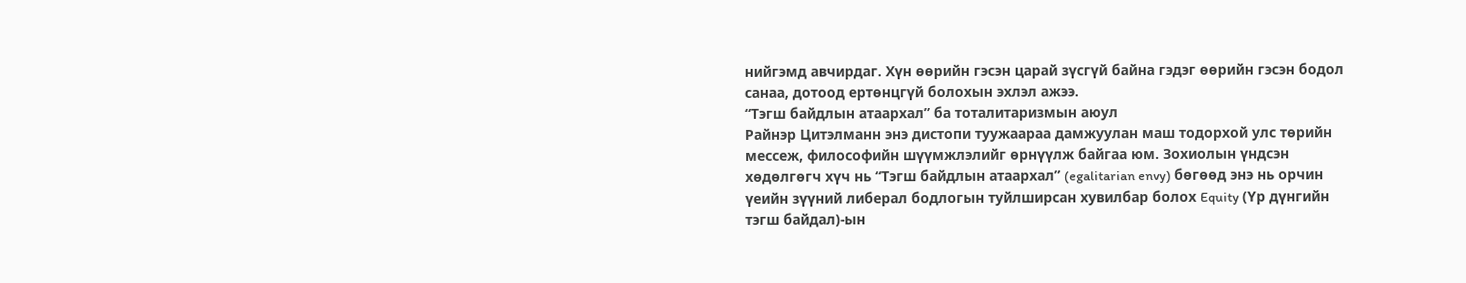нийгэмд авчирдаг. Хүн өөрийн гэсэн царай зүсгүй байна гэдэг өөрийн гэсэн бодол санаа, дотоод ертөнцгүй болохын эхлэл ажээ.
“Тэгш байдлын атаархал” ба тоталитаризмын аюул
Райнэр Цитэлманн энэ дистопи туужаараа дамжуулан маш тодорхой улс төрийн мессеж, философийн шүүмжлэлийг өрнүүлж байгаа юм. Зохиолын үндсэн хөдөлгөгч хүч нь “Тэгш байдлын атаархал” (egalitarian envy) бөгөөд энэ нь орчин үеийн зүүний либерал бодлогын туйлширсан хувилбар болох Equity (Үр дүнгийн тэгш байдал)-ын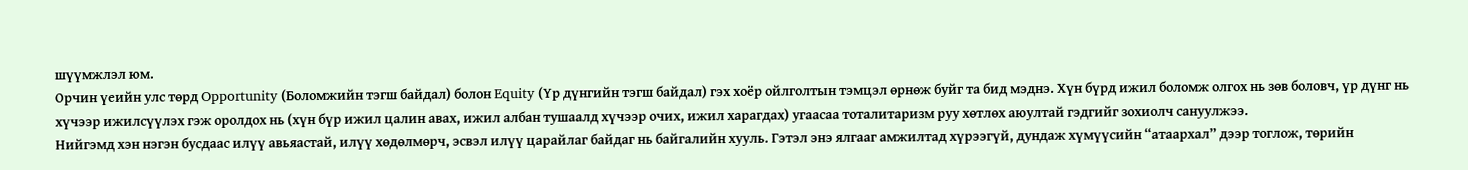шүүмжлэл юм.
Орчин үеийн улс төрд Opportunity (Боломжийн тэгш байдал) болон Equity (Үр дүнгийн тэгш байдал) гэх хоёр ойлголтын тэмцэл өрнөж буйг та бид мэднэ. Хүн бүрд ижил боломж олгох нь зөв боловч, үр дүнг нь хүчээр ижилсүүлэх гэж оролдох нь (хүн бүр ижил цалин авах, ижил албан тушаалд хүчээр очих, ижил харагдах) угаасаа тоталитаризм руу хөтлөх аюултай гэдгийг зохиолч сануулжээ.
Нийгэмд хэн нэгэн бусдаас илүү авьяастай, илүү хөдөлмөрч, эсвэл илүү царайлаг байдаг нь байгалийн хууль. Гэтэл энэ ялгааг амжилтад хүрээгүй, дундаж хүмүүсийн “атаархал” дээр тоглож, төрийн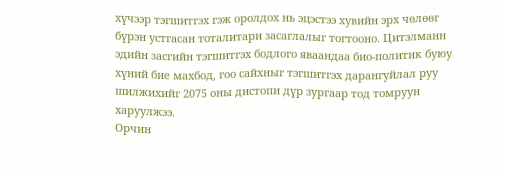хүчээр тэгшитгэх гэж оролдох нь эцэстээ хувийн эрх чөлөөг бүрэн устгасан тоталитари засаглалыг тогтооно. Цитэлманн эдийн засгийн тэгшитгэх бодлого яваандаа био-политик буюу хүний бие махбод, гоо сайхныг тэгшитгэх дарангуйлал руу шилжихийг 2075 оны дистопи дүр зургаар тод томруун харуулжээ.
Орчин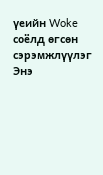үеийн Woke соёлд өгсөн сэрэмжлүүлэг
Энэ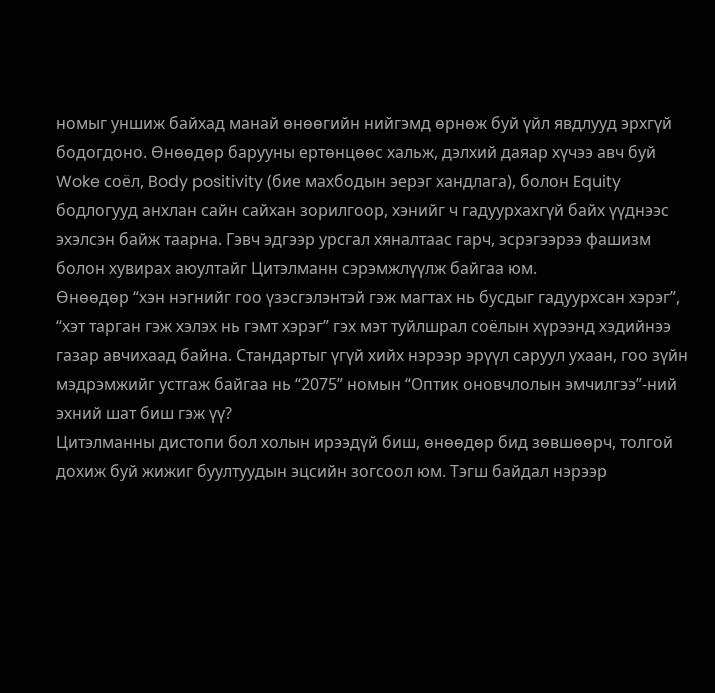номыг уншиж байхад манай өнөөгийн нийгэмд өрнөж буй үйл явдлууд эрхгүй бодогдоно. Өнөөдөр барууны ертөнцөөс хальж, дэлхий даяар хүчээ авч буй Woke соёл, Body positivity (бие махбодын эерэг хандлага), болон Equity бодлогууд анхлан сайн сайхан зорилгоор, хэнийг ч гадуурхахгүй байх үүднээс эхэлсэн байж таарна. Гэвч эдгээр урсгал хяналтаас гарч, эсрэгээрээ фашизм болон хувирах аюултайг Цитэлманн сэрэмжлүүлж байгаа юм.
Өнөөдөр “хэн нэгнийг гоо үзэсгэлэнтэй гэж магтах нь бусдыг гадуурхсан хэрэг”, “хэт тарган гэж хэлэх нь гэмт хэрэг” гэх мэт туйлшрал соёлын хүрээнд хэдийнээ газар авчихаад байна. Стандартыг үгүй хийх нэрээр эрүүл саруул ухаан, гоо зүйн мэдрэмжийг устгаж байгаа нь “2075” номын “Оптик оновчлолын эмчилгээ”-ний эхний шат биш гэж үү?
Цитэлманны дистопи бол холын ирээдүй биш, өнөөдөр бид зөвшөөрч, толгой дохиж буй жижиг буултуудын эцсийн зогсоол юм. Тэгш байдал нэрээр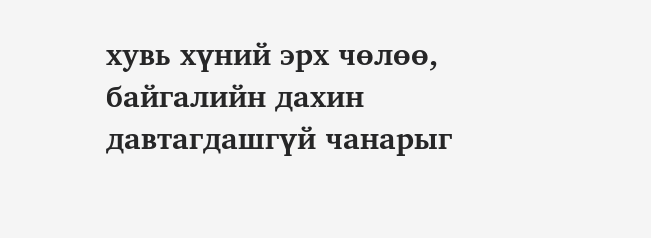хувь хүний эрх чөлөө, байгалийн дахин давтагдашгүй чанарыг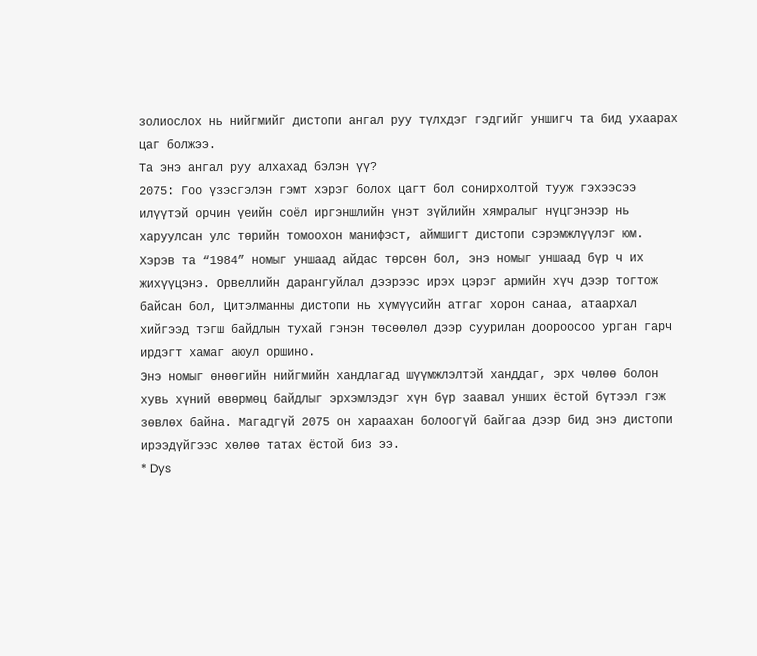золиослох нь нийгмийг дистопи ангал руу түлхдэг гэдгийг уншигч та бид ухаарах цаг болжээ.
Та энэ ангал руу алхахад бэлэн үү?
2075: Гоо үзэсгэлэн гэмт хэрэг болох цагт бол сонирхолтой тууж гэхээсээ илүүтэй орчин үеийн соёл иргэншлийн үнэт зүйлийн хямралыг нүцгэнээр нь харуулсан улс төрийн томоохон манифэст, аймшигт дистопи сэрэмжлүүлэг юм.
Хэрэв та “1984” номыг уншаад айдас төрсөн бол, энэ номыг уншаад бүр ч их жихүүцэнэ. Орвеллийн дарангуйлал дээрээс ирэх цэрэг армийн хүч дээр тогтож байсан бол, Цитэлманны дистопи нь хүмүүсийн атгаг хорон санаа, атаархал хийгээд тэгш байдлын тухай гэнэн төсөөлөл дээр суурилан доороосоо урган гарч ирдэгт хамаг аюул оршино.
Энэ номыг өнөөгийн нийгмийн хандлагад шүүмжлэлтэй ханддаг, эрх чөлөө болон хувь хүний өвөрмөц байдлыг эрхэмлэдэг хүн бүр заавал унших ёстой бүтээл гэж зөвлөх байна. Магадгүй 2075 он хараахан болоогүй байгаа дээр бид энэ дистопи ирээдүйгээс хөлөө татах ёстой биз ээ.
* Dys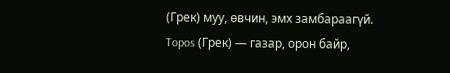(Грек) муу, өвчин, эмх замбараагүй. Topos (Грек) — газар, орон байр,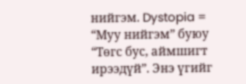нийгэм. Dystopia = “Муу нийгэм” буюу “Төгс бус, аймшигт ирээдүй”. Энэ үгийг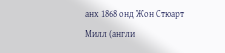анх 1868 онд Жон Стюарт Милл (англи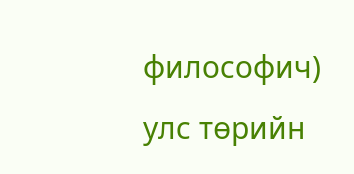философич) улс төрийн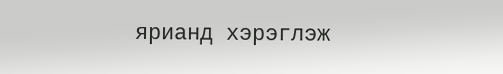ярианд хэрэглэж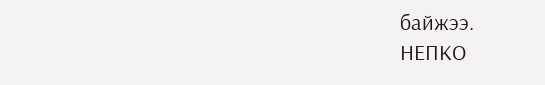байжээ.
НЕПКО